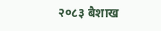२०८३ बैशाख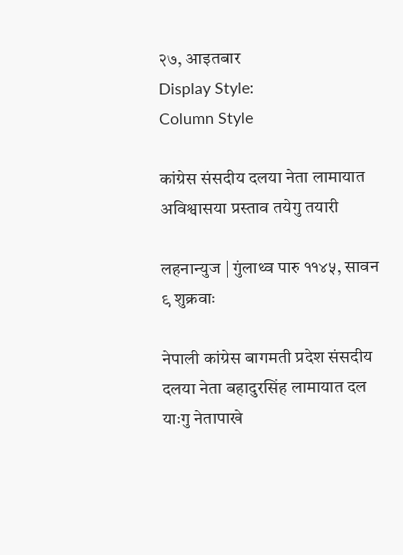२७, आइतबार
Display Style:
Column Style

कांग्रेस संसदीय दलया नेता लामायात अविश्वासया प्रस्ताव तयेगु तयारी

लहनान्युज | गुंलाथ्व पारु ११४५, सावन ९ शुक्रवाः

नेपाली कांग्रेस बागमती प्रदेश संसदीय दलया नेता बहादुरसिंह लामायात दल याःगु नेतापाखे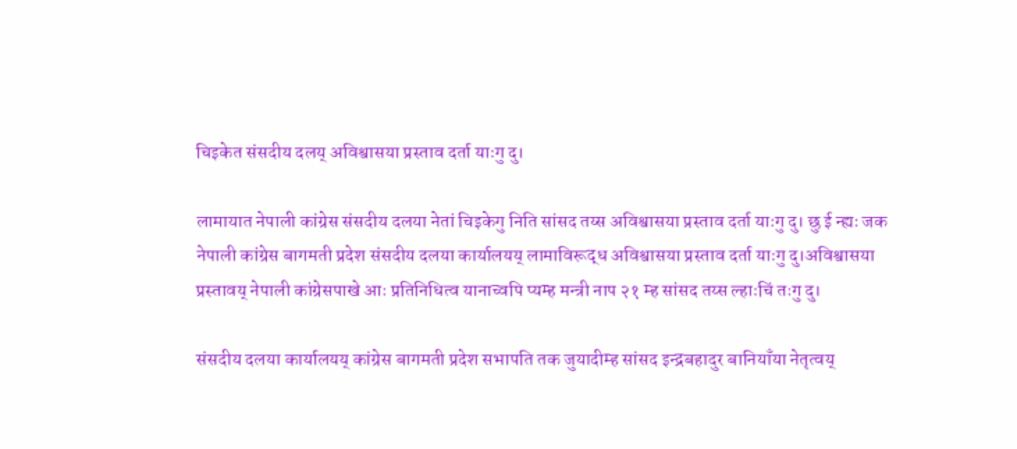चिइकेत संसदीय दलय् अविश्वासया प्रस्ताव दर्ता याःगु दु।

लामायात नेपाली कांग्रेस संसदीय दलया नेतां चिइकेगु निति सांसद तय्स अविश्वासया प्रस्ताव दर्ता याःगु दु। छु ई न्ह्यः जक नेपाली कांग्रेस बागमती प्रदेश संसदीय दलया कार्यालयय् लामाविरूद्ध अविश्वासया प्रस्ताव दर्ता याःगु दु।अविश्वासया प्रस्तावय् नेपाली कांग्रेसपाखे आः प्रतिनिधित्व यानाच्वपि प्यम्ह मन्त्री नाप २१ म्ह सांसद तय्स ल्हाःचिं तःगु दु।

संसदीय दलया कार्यालयय् कांग्रेस बागमती प्रदेश सभापति तक जुयादीम्ह सांसद इन्द्रबहादुर बानियाँया नेतृत्वय्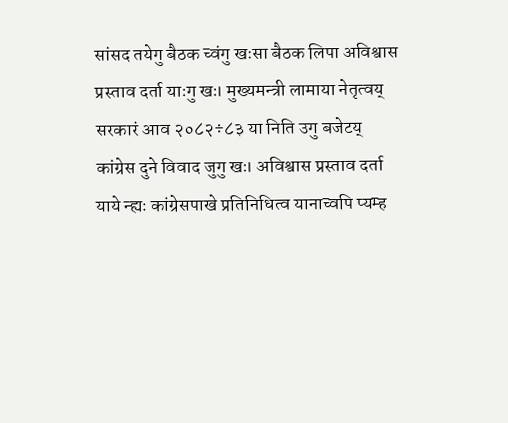सांसद तयेगु बैठक च्वंगु खःसा बैठक लिपा अविश्वास प्रस्ताव दर्ता याःगु खः। मुख्यमन्त्री लामाया नेतृत्वय् सरकारं आव २०८२÷८३ या निति उगु बजेटय् कांग्रेस दुने विवाद जुगु खः। अविश्वास प्रस्ताव दर्ता याये न्ह्यः कांग्रेसपाखे प्रतिनिधित्व यानाच्वपि प्यम्ह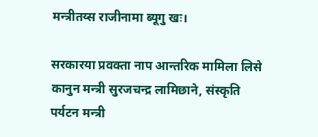मन्त्रीतय्स राजीनामा ब्यूगु खः।

सरकारया प्रवक्ता नाप आन्तरिक मामिला लिसे कानुन मन्त्री सुरजचन्द्र लामिछाने, संस्कृति पर्यटन मन्त्री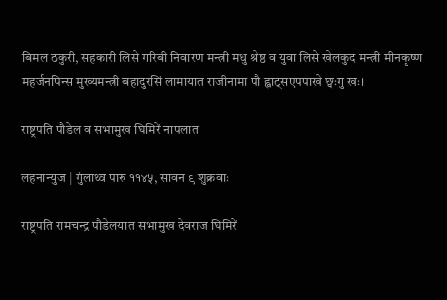बिमल ठकुरी, सहकारी लिसे गरिबी निवारण मन्त्री मधु श्रेष्ठ व युवा लिसे खेलकुद मन्त्री मीनकृष्ण महर्जनपिन्स मुख्यमन्त्री बहादुरसिं लामायात राजीनामा पौ ह्वाट्सएपपाखे छ्वःगु खः।

राष्ट्रपति पौडेल व सभामुख घिमिरें नापलात

लहनान्युज | गुंलाथ्व पारु ११४५, सावन ९ शुक्रवाः

राष्ट्रपति रामचन्द्र पौडेलयात सभामुख देवराज घिमिरें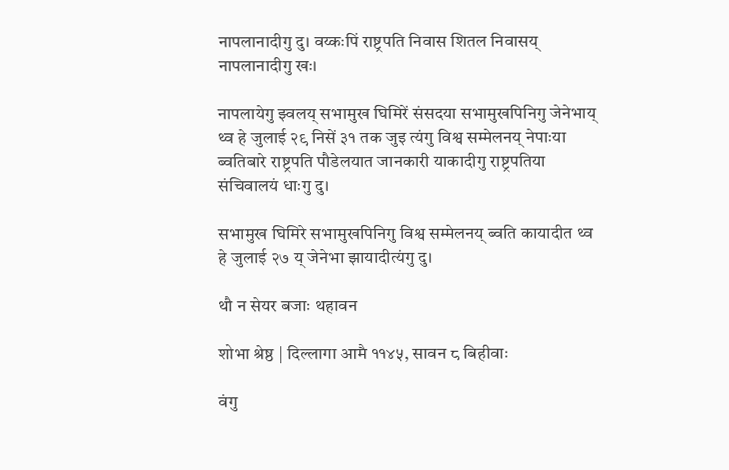नापलानादीगु दु। वय्कःपिं राष्ट्रपति निवास शितल निवासय् नापलानादीगु खः।

नापलायेगु झ्वलय् सभामुख घिमिरें संसदया सभामुखपिनिगु जेनेभाय् थ्व हे जुलाई २९ निसें ३१ तक जुइ त्यंगु विश्व सम्मेलनय् नेपाःया ब्वतिबारे राष्ट्रपति पौडेलयात जानकारी याकादीगु राष्ट्रपतिया संचिवालयं धाःगु दु।

सभामुख घिमिरे सभामुखपिनिगु विश्व सम्मेलनय् ब्वति कायादीत थ्व हे जुलाई २७ य् जेनेभा झायादीत्यंगु दु।

थौ न सेयर बजाः थहावन

शोभा श्रेष्ठ | दिल्लागा आमै ११४५, सावन ८ बिहीवाः

वंगु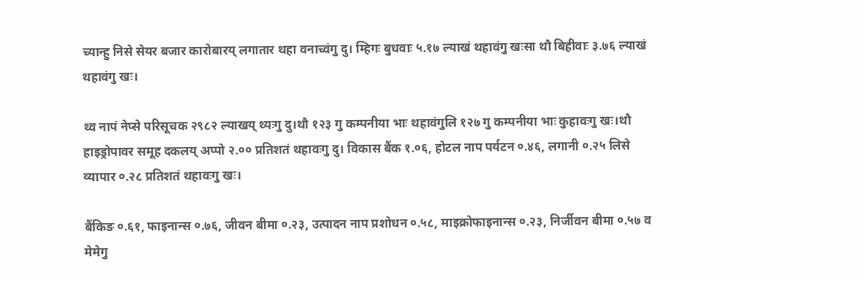च्यान्हु निसे सेयर बजार कारोबारय् लगातार थहा वनाच्वंगु दु। म्हिगः बुधवाः ५.१७ ल्याखं थहावंगु खःसा थौ बिहीवाः ३.७६ ल्याखं थहावंगु खः।

थ्व नापं नेप्से परिसूचक २९८२ ल्याखय् थ्यःगु दु।थौ १२३ गु कम्पनीया भाः थहावंगुलि १२७ गु कम्पनीया भाः कुहावःगु खः।थौ हाइड्रोपावर समूह दकलय् अप्पो २.०० प्रतिशतं थहावःगु दु। विकास बैंक १.०६, होटल नाप पर्यटन ०.४६, लगानी ०.२५ लिसे व्यापार ०.२८ प्रतिशतं थहावःगु खः।

बैंकिङ ०.६१, फाइनान्स ०.७६, जीवन बीमा ०.२३, उत्पादन नाप प्रशोधन ०.५८, माइक्रोफाइनान्स ०.२३, निर्जीवन बीमा ०.५७ व मेमेगु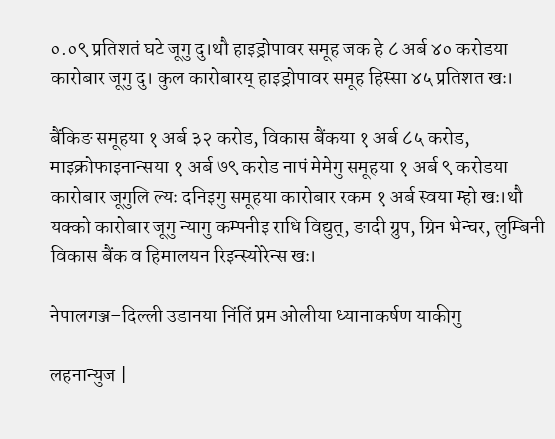०.०९ प्रतिशतं घटे जूगु दु।थौ हाइड्रोपावर समूह जक हे ८ अर्ब ४० करोडया कारोबार जूगु दु। कुल कारोबारय् हाइड्रोपावर समूह हिस्सा ४५ प्रतिशत खः।

बैंकिङ समूहया १ अर्ब ३२ करोड, विकास बैंकया १ अर्ब ८५ करोड, माइक्रोफाइनान्सया १ अर्ब ७९ करोड नापं मेमेगु समूहया १ अर्ब ९ करोडया कारोबार जूगुलि ल्यः दनिइगु समूहया कारोबार रकम १ अर्ब स्वया म्हो खः।थौ यक्को कारोबार जूगु न्यागु कम्पनीइ राधि विद्युत्, ङादी ग्रुप, ग्रिन भेन्चर, लुम्बिनी विकास बैंक व हिमालयन रिइन्स्योरेन्स खः।

नेपालगञ्ज–दिल्ली उडानया निंतिं प्रम ओलीया ध्यानाकर्षण याकीगु

लहनान्युज |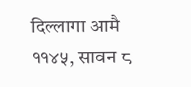दिल्लागा आमै ११४५, सावन ८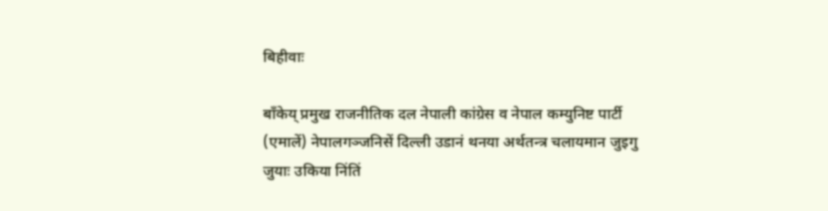बिहीवाः

बाँकेय् प्रमुख राजनीतिक दल नेपाली कांग्रेस व नेपाल कम्युनिष्ट पार्टी (एमालें) नेपालगञ्जनिसें दिल्ली उडानं थनया अर्थतन्त्र चलायमान जुइगु जुयाः उकिया निंतिं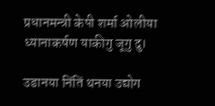प्रधानमन्त्री केपी शर्मा ओलीया ध्यानाकर्षण याकीगु जूगु दु।

उडानया निंतिं थनया उद्योग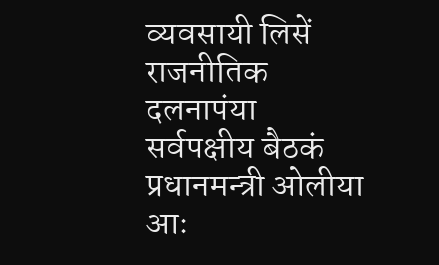व्यवसायी लिसें राजनीतिक दलनापंया सर्वपक्षीय बैठकं प्रधानमन्त्री ओलीया आः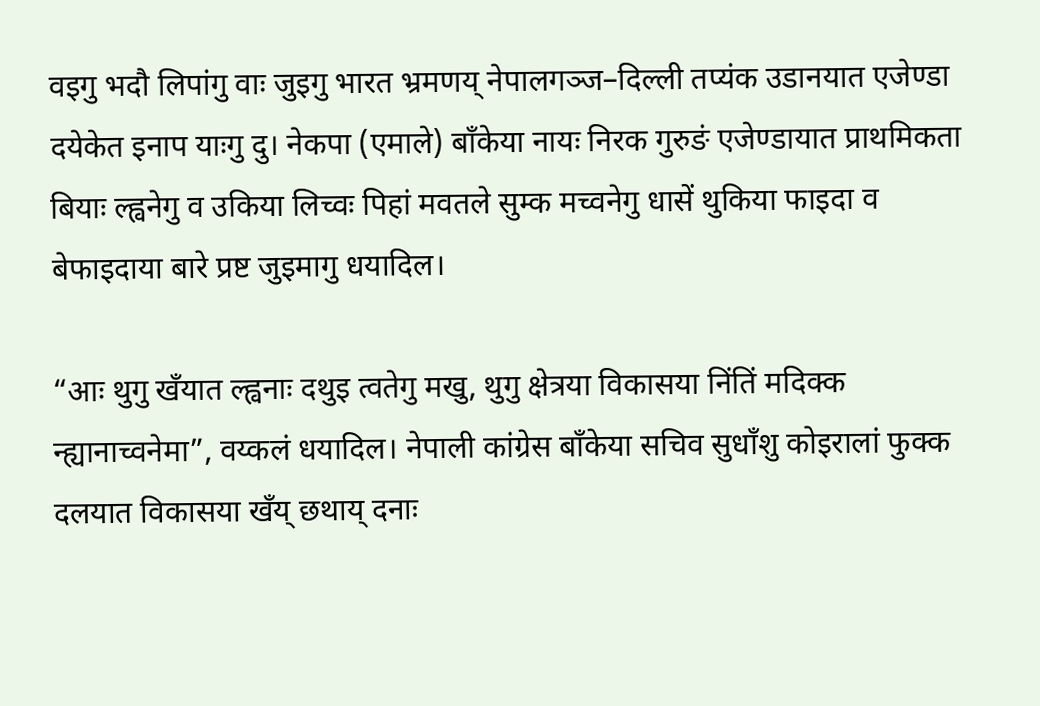वइगु भदौ लिपांगु वाः जुइगु भारत भ्रमणय् नेपालगञ्ज–दिल्ली तप्यंक उडानयात एजेण्डा दयेकेत इनाप याःगु दु। नेकपा (एमाले) बाँकेया नायः निरक गुरुङं एजेण्डायात प्राथमिकता बियाः ल्ह्वनेगु व उकिया लिच्वः पिहां मवतले सुम्क मच्वनेगु धासें थुकिया फाइदा व बेफाइदाया बारे प्रष्ट जुइमागु धयादिल।

“आः थुगु खँयात ल्ह्वनाः दथुइ त्वतेगु मखु, थुगु क्षेत्रया विकासया निंतिं मदिक्क न्ह्यानाच्वनेमा”, वय्कलं धयादिल। नेपाली कांग्रेस बाँकेया सचिव सुधाँशु कोइरालां फुक्क दलयात विकासया खँय् छथाय् दनाः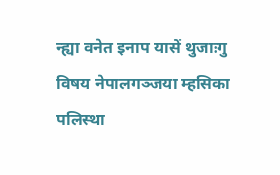न्ह्या वनेत इनाप यासें थुजाःगु विषय नेपालगञ्जया म्हसिका पलिस्था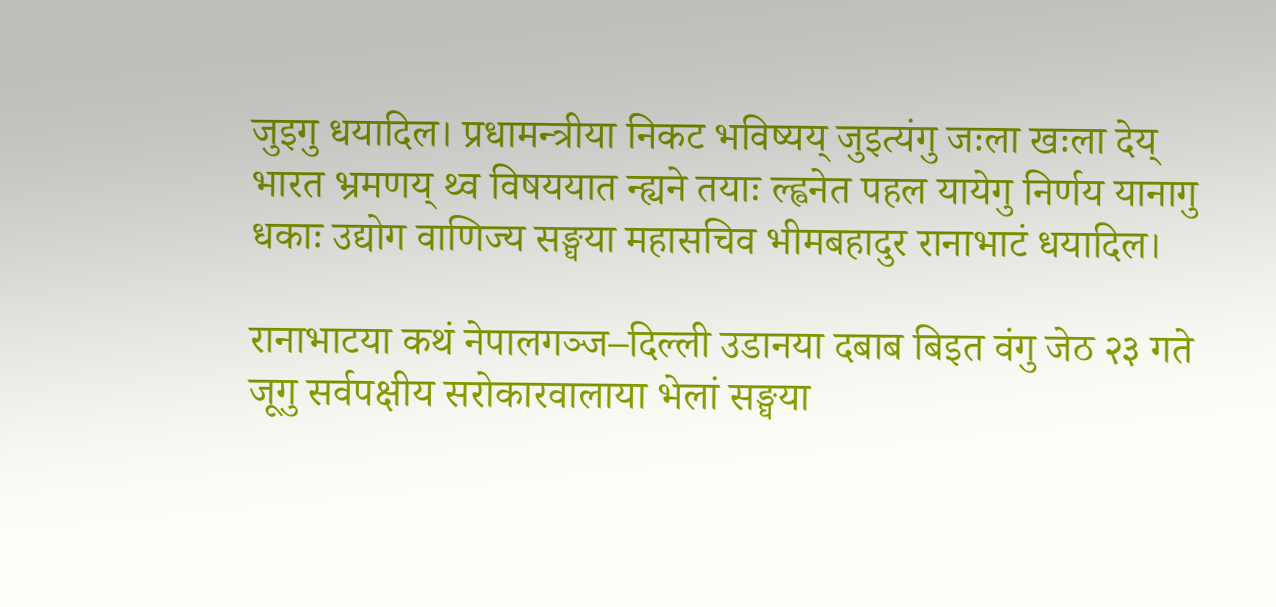जुइगु धयादिल। प्रधामन्त्रीया निकट भविष्यय् जुइत्यंगु जःला खःला देय् भारत भ्रमणय् थ्व विषययात न्ह्यने तयाः ल्ह्वनेत पहल यायेगु निर्णय यानागु धकाः उद्योग वाणिज्य सङ्घया महासचिव भीमबहादुर रानाभाटं धयादिल।

रानाभाटया कथं नेपालगञ्ज–दिल्ली उडानया दबाब बिइत वंगु जेठ २३ गते जूगु सर्वपक्षीय सरोकारवालाया भेलां सङ्घया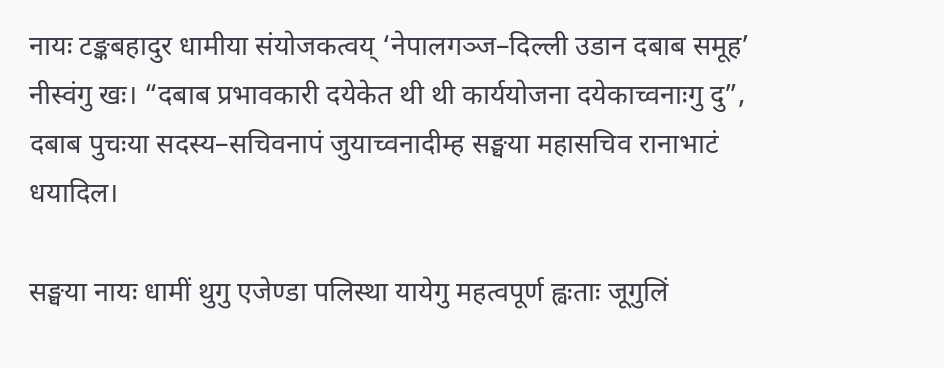नायः टङ्कबहादुर धामीया संयोजकत्वय् ‘नेपालगञ्ज–दिल्ली उडान दबाब समूह’ नीस्वंगु खः। “दबाब प्रभावकारी दयेकेत थी थी कार्ययोजना दयेकाच्वनाःगु दु”, दबाब पुचःया सदस्य–सचिवनापं जुयाच्वनादीम्ह सङ्घया महासचिव रानाभाटं धयादिल।

सङ्घया नायः धामीं थुगु एजेण्डा पलिस्था यायेगु महत्वपूर्ण ह्वःताः जूगुलिं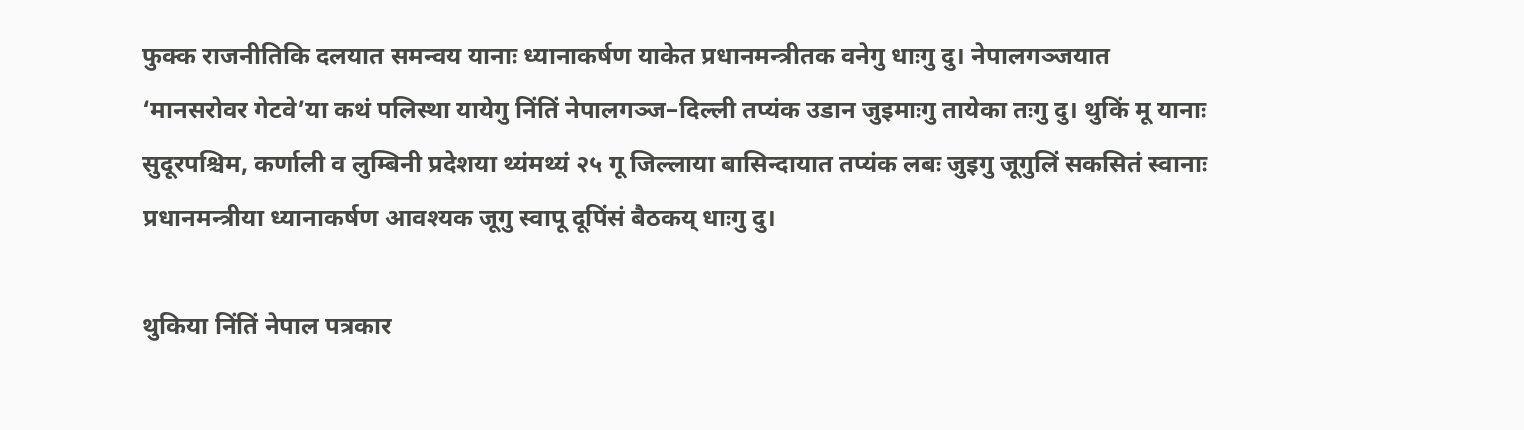फुक्क राजनीतिकि दलयात समन्वय यानाः ध्यानाकर्षण याकेत प्रधानमन्त्रीतक वनेगु धाःगु दु। नेपालगञ्जयात ‘मानसरोवर गेटवे’या कथं पलिस्था यायेगु निंतिं नेपालगञ्ज–दिल्ली तप्यंक उडान जुइमाःगु तायेका तःगु दु। थुकिं मू यानाः सुदूरपश्चिम, कर्णाली व लुम्बिनी प्रदेशया थ्यंमथ्यं २५ गू जिल्लाया बासिन्दायात तप्यंक लबः जुइगु जूगुलिं सकसितं स्वानाः प्रधानमन्त्रीया ध्यानाकर्षण आवश्यक जूगु स्वापू दूपिंसं बैठकय् धाःगु दु।

थुकिया निंतिं नेपाल पत्रकार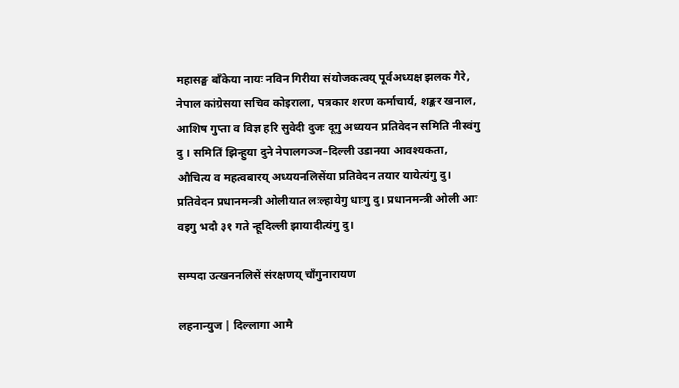महासङ्घ बाँकेया नायः नविन गिरीया संयोजकत्वय् पूर्वअध्यक्ष झलक गैरे, नेपाल कांग्रेसया सचिव कोइराला, पत्रकार शरण कर्माचार्य, शङ्कर खनाल, आशिष गुप्ता व विज्ञ हरि सुवेदी दुजः दूगु अध्ययन प्रतिवेदन समिति नीस्वंगु दु । समितिं झिन्हुया दुने नेपालगञ्ज–दिल्ली उडानया आवश्यकता, औचित्य व महत्वबारय् अध्ययनलिसेंया प्रतिवेदन तयार यायेत्यंगु दु। प्रतिवेदन प्रधानमन्त्री ओलीयात लःल्हायेगु धाःगु दु। प्रधानमन्त्री ओली आः वइगु भदौ ३१ गते न्हूदिल्ली झायादीत्यंगु दु।

सम्पदा उत्खननलिसें संरक्षणय् चाँगुनारायण

लहनान्युज | दिल्लागा आमै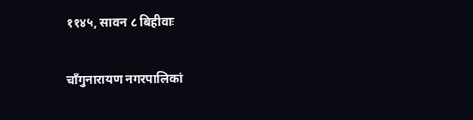११४५, सावन ८ बिहीवाः

चाँगुनारायण नगरपालिकां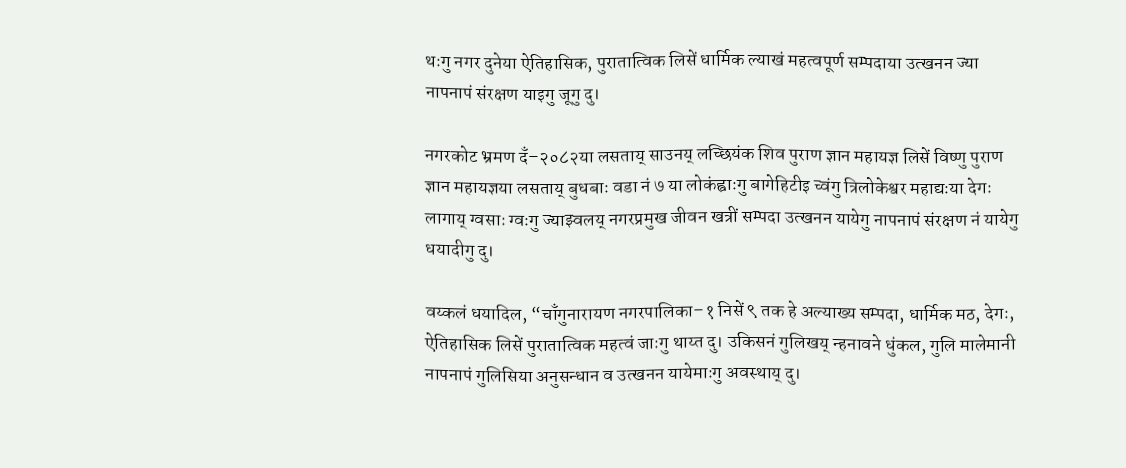थःगु नगर दुनेया ऐतिहासिक, पुरातात्विक लिसें धार्मिक ल्याखं महत्वपूर्ण सम्पदाया उत्खनन ज्या नापनापं संरक्षण याइगु जूगु दु।

नगरकोट भ्रमण दँ–२०८२या लसताय् साउनय् लच्छियंक शिव पुराण ज्ञान महायज्ञ लिसें विष्णु पुराण ज्ञान महायज्ञया लसताय् बुधबाः वडा नं ७ या लोकंह्वाःगु बागेहिटीइ च्वंगु त्रिलोकेश्वर महाद्यःया देगः लागाय् ग्वसाः ग्वःगु ज्याझ्वलय् नगरप्रमुख जीवन खत्रीं सम्पदा उत्खनन यायेगु नापनापं संरक्षण नं यायेगु धयादीगु दु।

वय्कलं धयादिल, “चाँगुनारायण नगरपालिका–१ निसें ९ तक हे अल्याख्य सम्पदा, धार्मिक मठ, देगः, ऐतिहासिक लिसें पुरातात्विक महत्वं जाःगु थाय्त दु। उकिसनं गुलिखय् न्हनावने धुंकल, गुलि मालेमानी नापनापं गुलिसिया अनुसन्धान व उत्खनन यायेमाःगु अवस्थाय् दु।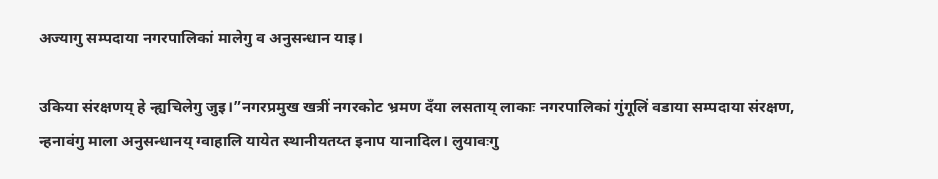अज्यागु सम्पदाया नगरपालिकां मालेगु व अनुसन्धान याइ।

उकिया संरक्षणय् हे न्ह्यचिलेगु जुइ।”नगरप्रमुख खत्रीं नगरकोट भ्रमण दँया लसताय् लाकाः नगरपालिकां गुंगूलिं वडाया सम्पदाया संरक्षण, न्हनावंगु माला अनुसन्धानय् ग्वाहालि यायेत स्थानीयतय्त इनाप यानादिल। लुयावःगु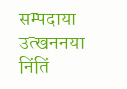सम्पदाया उत्खननया निंतिं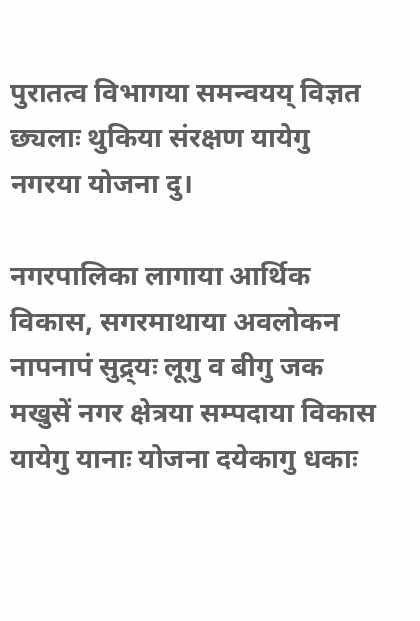पुरातत्व विभागया समन्वयय् विज्ञत छ्यलाः थुकिया संरक्षण यायेगु नगरया योजना दु।

नगरपालिका लागाया आर्थिक विकास, सगरमाथाया अवलोकन नापनापं सुद्र्यः लूगु व बीगु जक मखुसें नगर क्षेत्रया सम्पदाया विकास यायेगु यानाः योजना दयेकागु धकाः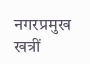नगरप्रमुख खत्रीं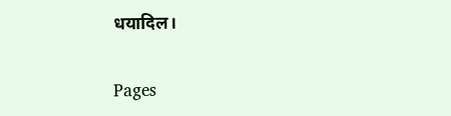धयादिल।

Pages